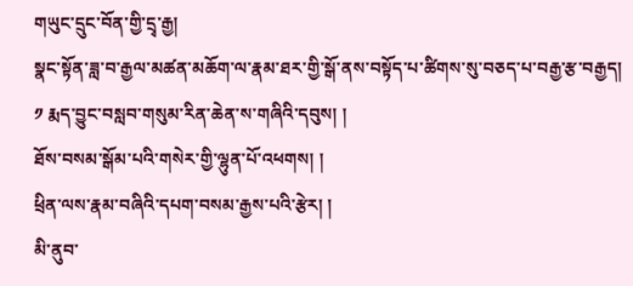གཡུང་དྲུང་བོན་གྱི་དྲྭ་རྒྱ།
སྣང་སྟོན་ཟླ་བ་རྒྱལ་མཚན་མཆོག་ལ་རྣམ་ཐར་གྱི་སྒོ་ནས་བསྟོད་པ་ཚིགས་སུ་བཅད་པ་བརྒྱ་རྩ་བརྒྱད།
༡ རྨད་བྱུང་བསླབ་གསུམ་རིན་ཆེན་ས་གཞིའི་དབུས། །
ཐོས་བསམ་སྒོམ་པའི་གསེར་གྱི་ལྷུན་པོ་འཕགས། །
ཕྲིན་ལས་རྣམ་བཞིའི་དཔག་བསམ་རྒྱས་པའི་རྩེར། །
མི་ནུབ་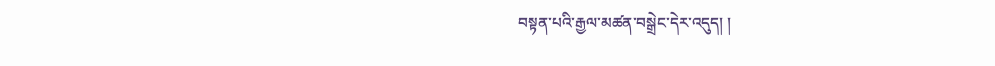བསྟན་པའི་རྒྱལ་མཚན་བསྒྲེང་དེར་འདུད། །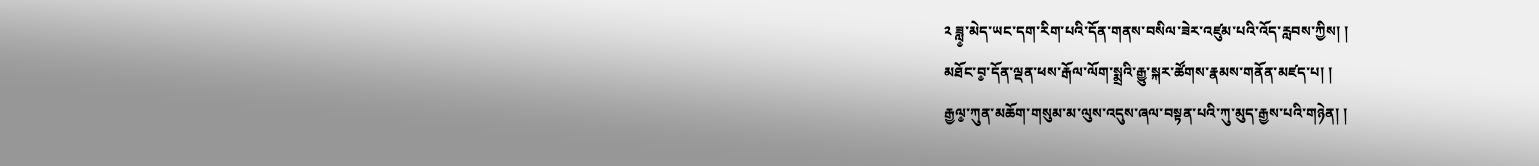༢ ཟླ༵་མེད་ཡང་དག་རིག་པའི་དོན་གནས་བསིལ་ཟེར་འཛུམ་པའི་འོད་རླབས་ཀྱིས། །
མཐོང་བ༵་དོན་ལྡན་ཕས་རྒོལ་ལོག་སྨྲའི་རྒྱུ་སྐར་ཚོགས་རྣམས་གནོན་མཛད་པ། །
རྒྱལ༵་ཀུན་མཆོག་གསུམ་མ་ལུས་འདུས་ཞལ་བསྟན་པའི་ཀུ་མུད་རྒྱས་པའི་གཉེན། །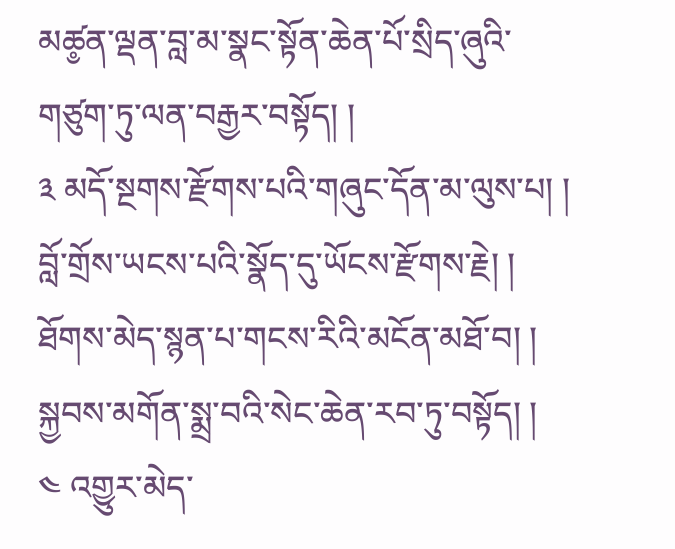མཚ༵ན་ལྡན་བླ་མ་སྣང་སྟོན་ཆེན་པོ་སྲིད་ཞུའི་གཙུག་ཏུ་ལན་བརྒྱར་བསྟོད། །
༣ མདོ་སྔགས་རྫོགས་པའི་གཞུང་དོན་མ་ལུས་པ། །
བློ་གྲོས་ཡངས་པའི་སྣོད་དུ་ཡོངས་རྫོགས་རྗེ། །
ཐོགས་མེད་སྙན་པ་གངས་རིའི་མངོན་མཐོ་བ། །
སྐྱབས་མགོན་སྨྲ་བའི་སེང་ཆེན་རབ་ཏུ་བསྟོད། །
༤ འགྱུར་མེད་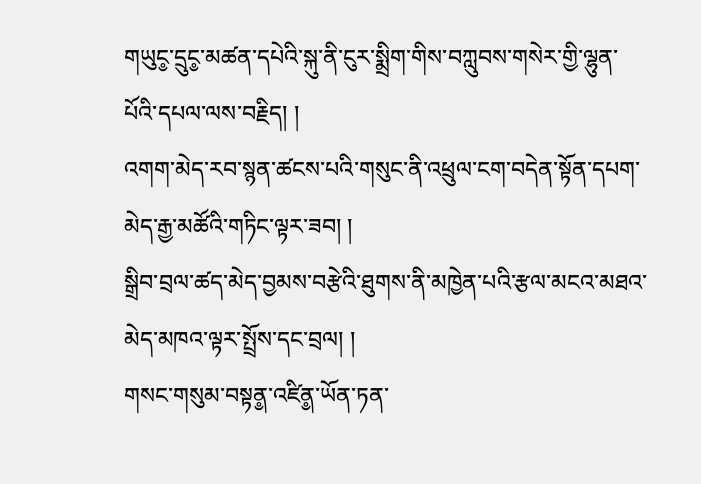གཡུང༵་དྲུང༵་མཚན་དཔེའི་སྐུ་ནི་ངུར་སྨྲིག་གིས་བཀླུབས་གསེར་གྱི་ལྷུན་པོའི་དཔལ་ལས་བརྗིད། །
འགག་མེད་རབ་སྙན་ཚངས་པའི་གསུང་ནི་འཕྲུལ་ངག་བདེན་སྟོན་དཔག་མེད་རྒྱ་མཚོའི་གཏིང་ལྟར་ཟབ། །
སྒྲིབ་བྲལ་ཚད་མེད་བྱམས་བརྩེའི་ཐུགས་ནི་མཁྱེན་པའི་རྩལ་མངའ་མཐའ་མེད་མཁའ་ལྟར་སྤྲོས་དང་བྲལ། །
གསང་གསུམ་བསྟན༵་འཛིན༵་ཡོན་ཏན་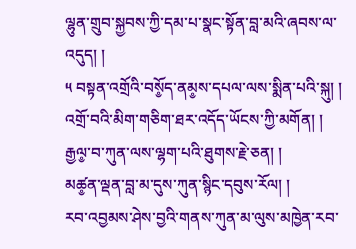ལྷུན་གྲུབ་སྐྱབས་ཀྱི་དམ་པ་སྣང་སྟོན་བླ་མའི་ཞབས་ལ་འདུད། །
༥ བསྟན་འགྲོའི་བསོ༵ད་ནམ༵ས་དཔལ་ལས་སྨིན་པའི་སྐུ། །
འགྲོ་བའི་མིག་གཅིག་ཐར་འདོད་ཡོངས་ཀྱི་མགོན། །
རྒྱལ༵་བ་ཀུན་ལས་ལྷག་པའི་ཐུགས་རྗེ་ཅན། །
མཚ༵ན་ལྡན་བླ་མ་དུས་ཀུན་སྙིང་དབུས་རོལ། །
རབ་འབྱམས་ཤེས་བྱའི་གནས་ཀུན་མ་ལུས་མཁྱེན་རབ་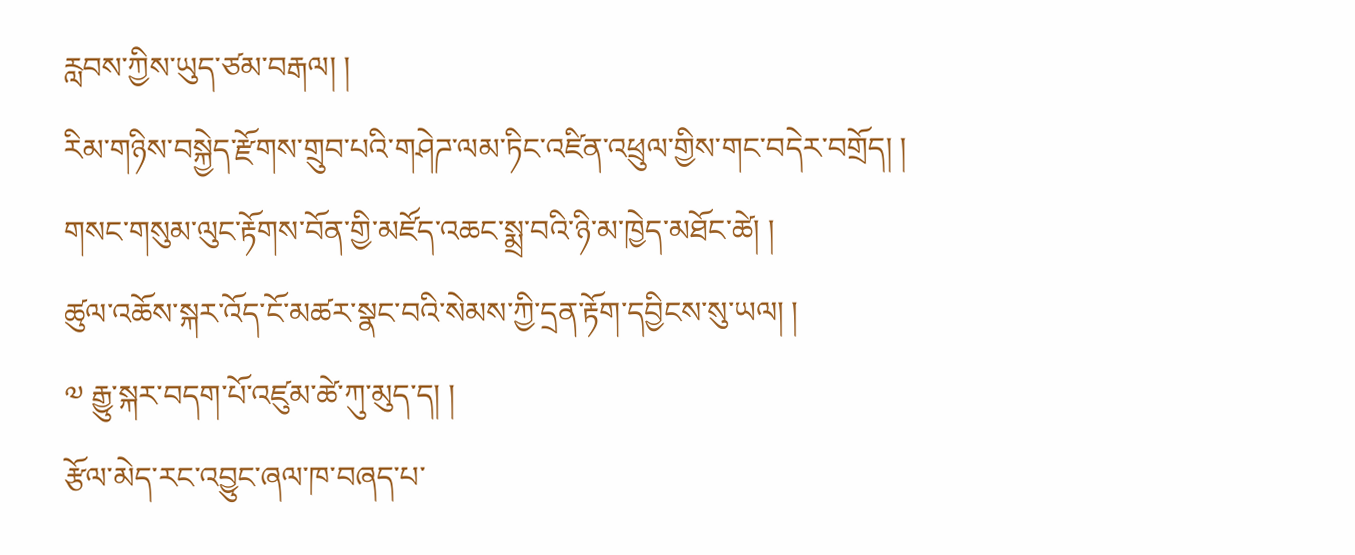རླབས་ཀྱིས་ཡུད་ཙམ་བརྒལ། །
རིམ་གཉིས་བསྐྱེད་རྫོགས་གྲུབ་པའི་གཤེཌ་ལམ་ཏིང་འཛིན་འཕྲུལ་གྱིས་གང་བདེར་བགྲོད། །
གསང་གསུམ་ལུང་རྟོགས་བོན་གྱི་མཛོད་འཆང་སྨྲ་བའི་ཉི་མ་ཁྱེད་མཐོང་ཚེ། །
ཚུལ་འཆོས་སྐར་འོད་ངོ་མཚར་སྣང་བའི་སེམས་ཀྱི་དྲན་རྟོག་དབྱིངས་སུ་ཡལ། །
༧ རྒྱུ་སྐར་བདག་པོ་འཛུམ་ཚེ་ཀུ་མུད་ད། །
རྩོལ་མེད་རང་འབྱུང་ཞལ་ཁ་བཞད་པ་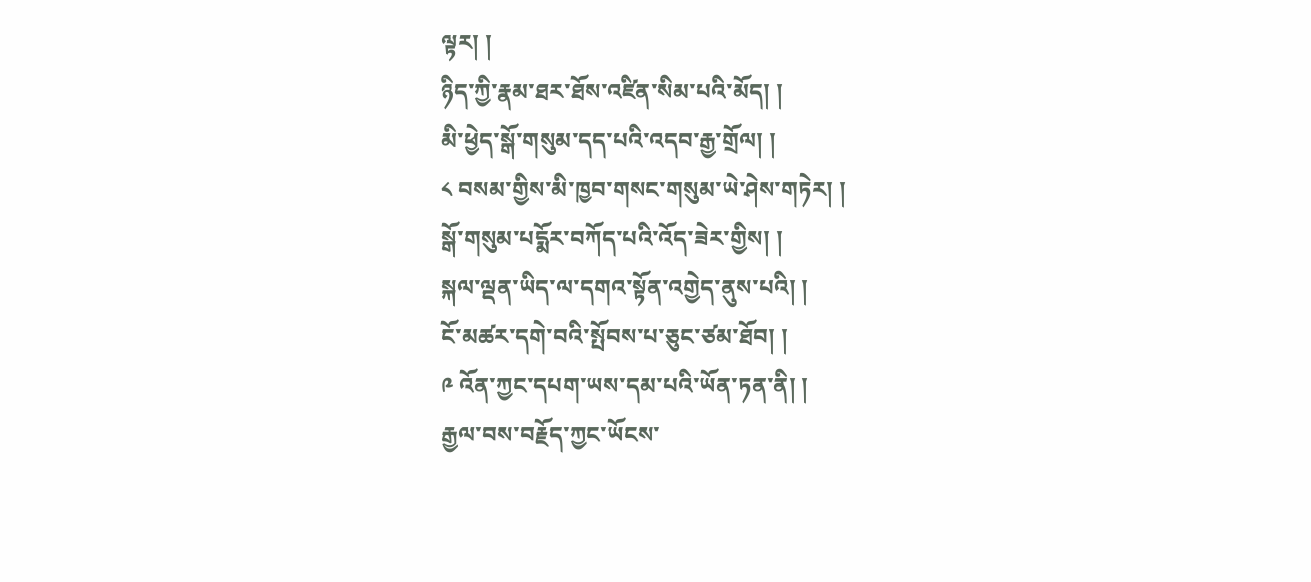ལྟར། །
ཉིད་ཀྱི་རྣམ་ཐར་ཐོས་འཛིན་སིམ་པའི་མོད། །
མི་ཕྱེད་སྒོ་གསུམ་དད་པའི་འདབ་རྒྱ་གྲོལ། །
༨ བསམ་གྱིས་མི་ཁྱབ་གསང་གསུམ་ཡེ་ཤེས་གཏེར། །
སྒོ་གསུམ་པདྨོར་བཀོད་པའི་འོད་ཟེར་གྱིས། །
སྐལ་ལྡན་ཡིད་ལ་དགའ་སྟོན་འགྱེད་ནུས་པའི། །
ངོ་མཚར་དགེ་བའི་སྤོབས་པ་ཅུང་ཙམ་ཐོབ། །
༩ འོན་ཀྱང་དཔག་ཡས་དམ་པའི་ཡོན་ཏན་ནི། །
རྒྱལ་བས་བརྗོད་ཀྱང་ཡོངས་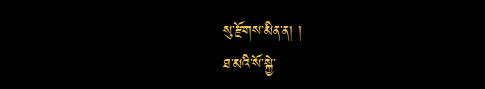སུ་རྫོགས་མིན་ན། །
ཐ་མའི་སོ་སྐྱེ་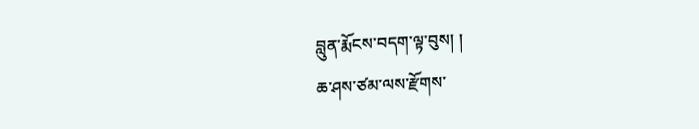བླུན་རྨོངས་བདག་ལྟ་བུས། །
ཆ་ཤས་ཙམ་ལས་རྫོགས་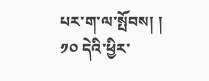པར་ག་ལ་སྤོབས། །
༡༠ དེའི་ཕྱིར་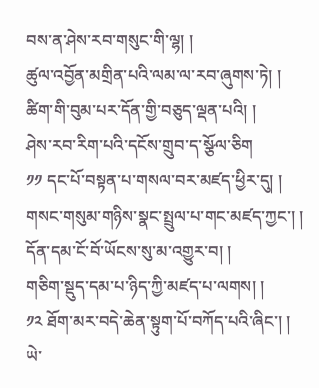བས་ན་ཤེས་རབ་གསུང་གི་ལྷ། །
ཚུལ་འབྱོན་མགྲིན་པའི་ལམ་ལ་རབ་ཞུགས་ཏེ། །
ཚིག་གི་བུམ་པར་དོན་གྱི་བཅུད་ལྡན་པའི། །
ཤེས་རབ་རིག་པའི་དངོས་གྲུབ་ད་སྩོལ་ཅིག
༡༡ དང་པོ་བསྟན་པ་གསལ་བར་མཛད་ཕྱིར་དུ། །
གསང་གསུམ་གཉིས་སྣང་སྤྲུལ་པ་གང་མཛད་ཀྱང་། །
དོན་དམ་ངོ་བོ་ཡོངས་སུ་མ་འགྱུར་བ། །
གཅིག་སྡུད་དམ་པ་ཉིད་ཀྱི་མཛད་པ་ལགས། །
༡༢ ཐོག་མར་བདེ་ཆེན་སྟུག་པོ་བཀོད་པའི་ཞིང་། །
ཡེ་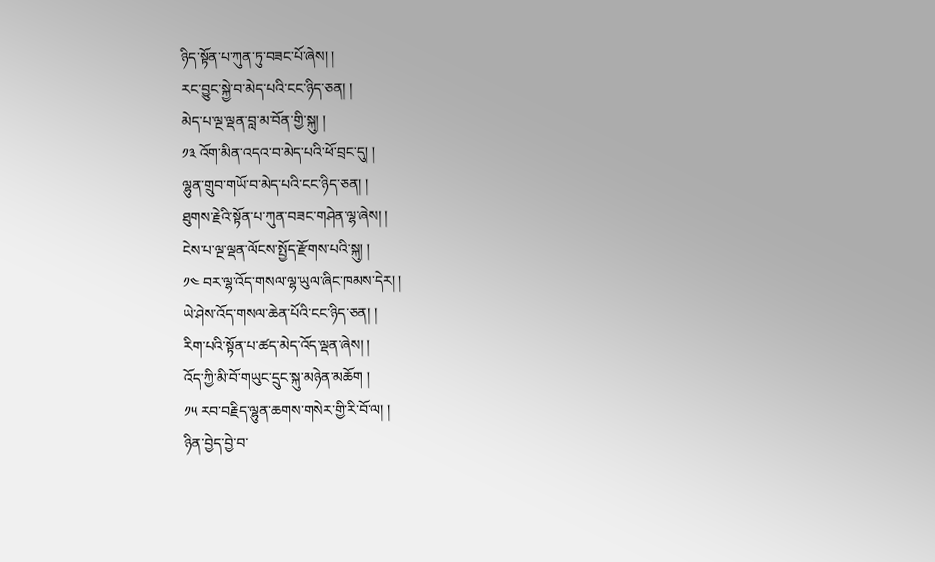ཉིད་སྟོན་པ་ཀུན་ཏུ་བཟང་པོ་ཞེས། །
རང་བྱུང་སྐྱེ་བ་མེད་པའི་ངང་ཉིད་ཅན། །
མེད་པ་ལྔ་ལྡན་བླ་མ་བོན་གྱི་སྐུ། །
༡༣ འོག་མིན་འདའ་བ་མེད་པའི་ཕོ་བྲང་དུ། །
ལྷུན་གྲུབ་གཡོ་བ་མེད་པའི་ངང་ཉིད་ཅན། །
ཐུགས་རྗེའི་སྟོན་པ་ཀུན་བཟང་གཤེན་ལྷ་ཞེས། །
ངེས་པ་ལྔ་ལྡན་ལོངས་སྤྱོད་རྫོགས་པའི་སྐུ། །
༡༤ བར་ལྷ་འོད་གསལ་ལྷ་ཡུལ་ཞིང་ཁམས་དེར། །
ཡེ་ཤེས་འོད་གསལ་ཆེན་པོའི་ངང་ཉིད་ཅན། །
རིག་པའི་སྟོན་པ་ཚད་མེད་འོད་ལྡན་ཞེས། །
འོད་ཀྱི་མི་བོ་གཡུང་དྲུང་སྐུ་མཉེན་མཆོག །
༡༥ རབ་བརྗིད་ལྷུན་ཆགས་གསེར་གྱི་རི་བོ་ལ། །
ཉིན་བྱེད་བྱེ་བ་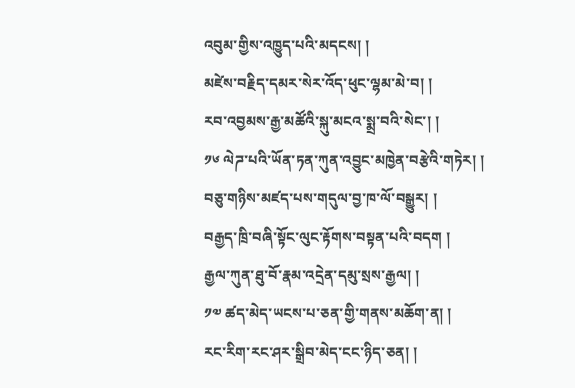འབུམ་གྱིས་འཁྱུད་པའི་མདངས། །
མཛེས་བརྗིད་དམར་སེར་འོད་ཕུང་ལྷམ་མེ་བ། །
རབ་འབྱམས་རྒྱ་མཚོའི་སྐུ་མངའ་སྨྲ་བའི་སེང་། །
༡༦ ལེཌ་པའི་ཡོན་ཏན་ཀུན་འབྱུང་མཁྱེན་བརྩེའི་གཏེར། །
བཅུ་གཉིས་མཛད་པས་གདུལ་བྱ་ཁ་ལོ་བསྒྱུར། །
བརྒྱད་ཁྲི་བཞི་སྟོང་ལུང་རྟོགས་བསྟན་པའི་བདག །
རྒྱལ་ཀུན་ཐུ་བོ་རྣམ་འདྲེན་དམུ་སྲས་རྒྱལ། །
༡༧ ཚད་མེད་ཡངས་པ་ཅན་གྱི་གནས་མཆོག་ན། །
རང་རིག་རང་ཤར་སྒྲིབ་མེད་ངང་ཉིད་ཅན། །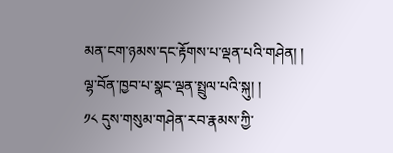མན་ངག་ཉམས་དང་རྟོགས་པ་ལྡན་པའི་གཤེན། །
ལྷ་བོན་ཁྱབ་པ་སྣང་ལྡན་སྤྲུལ་པའི་སྐུ། །
༡༨ དུས་གསུམ་གཤེན་རབ་རྣམས་ཀྱི་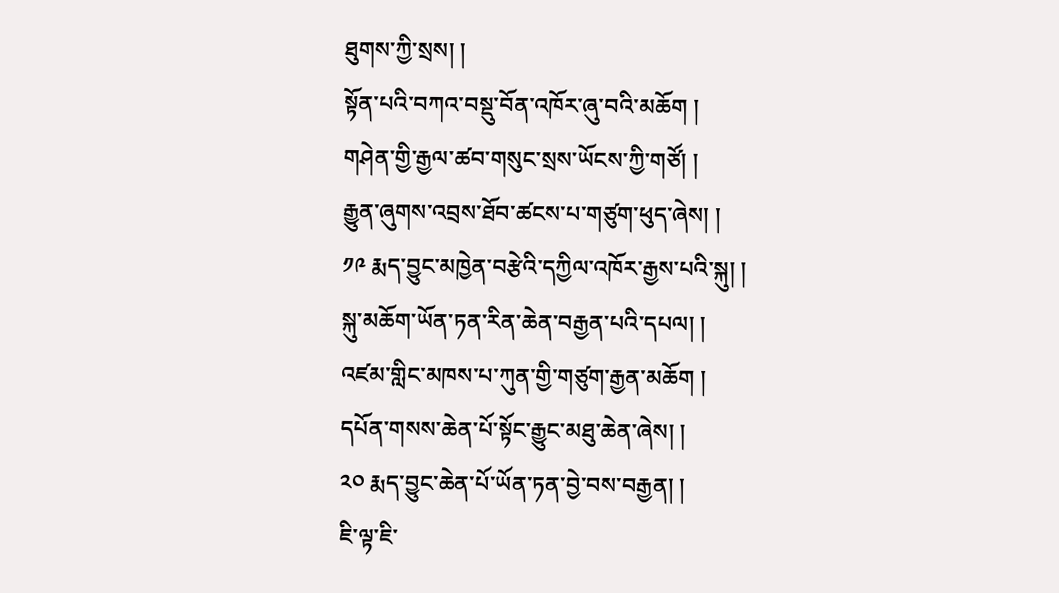ཐུགས་ཀྱི་སྲས། །
སྟོན་པའི་བཀའ་བསྡུ་བོན་འཁོར་ཞུ་བའི་མཆོག །
གཤེན་གྱི་རྒྱལ་ཚབ་གསུང་སྲས་ཡོངས་ཀྱི་གཙོ། །
རྒྱུན་ཞུགས་འབྲས་ཐོབ་ཚངས་པ་གཙུག་ཕུད་ཞེས། །
༡༩ རྨད་བྱུང་མཁྱེན་བརྩེའི་དཀྱིལ་འཁོར་རྒྱས་པའི་སྐུ། །
སྐུ་མཆོག་ཡོན་ཏན་རིན་ཆེན་བརྒྱན་པའི་དཔལ། །
འཛམ་གླིང་མཁས་པ་ཀུན་གྱི་གཙུག་རྒྱན་མཆོག །
དཔོན་གསས་ཆེན་པོ་སྟོང་རྒྱུང་མཐུ་ཆེན་ཞེས། །
༢༠ རྨད་བྱུང་ཆེན་པོ་ཡོན་ཏན་བྱེ་བས་བརྒྱན། །
ཇི་ལྟ་ཇི་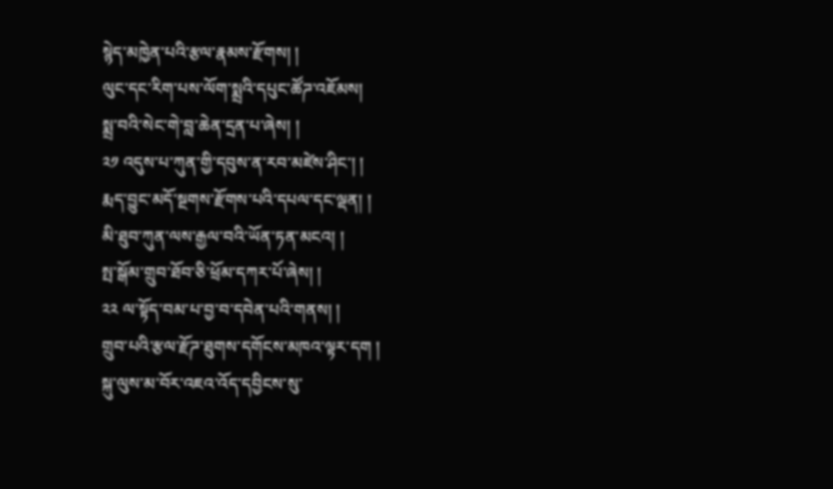སྙེད་མཁྱེན་པའི་རྩལ་རྣམས་རྫོགས། །
ལུང་དང་རིག་པས་ལོག་སྨྲའི་དཔུང་ཚོཌ་འཇོམས།
སྨྲ་བའི་སེང་གེ་བླ་ཆེན་དྲན་པ་ཞེས། །
༢༡ འདུས་པ་ཀུན་གྱི་དབུས་ན་རབ་མཛེས་ཤིང་། །
རྨད་བྱུང་མདོ་སྔགས་རྫོགས་པའི་དཔལ་དང་ལྡན། །
མི་ཐུབ་ཀུན་ལས་རྒྱལ་བའི་ཡོན་ཏན་མངའ། །
སྤ་སྒོམ་གྲུབ་ཐོབ་ཅི་ཕྲོམ་དཀར་པོ་ཞེས། །
༢༢ ལ་སྟོད་བམ་པ་བྱ་བ་དབེན་པའི་གནས། །
གྲུབ་པའི་རྩལ་རྫོཌ་ཐུགས་དགོངས་མཁའ་ལྟར་དག །
སྐུ་ལུས་མ་བོར་འཇའ་འོད་དབྱིངས་སུ་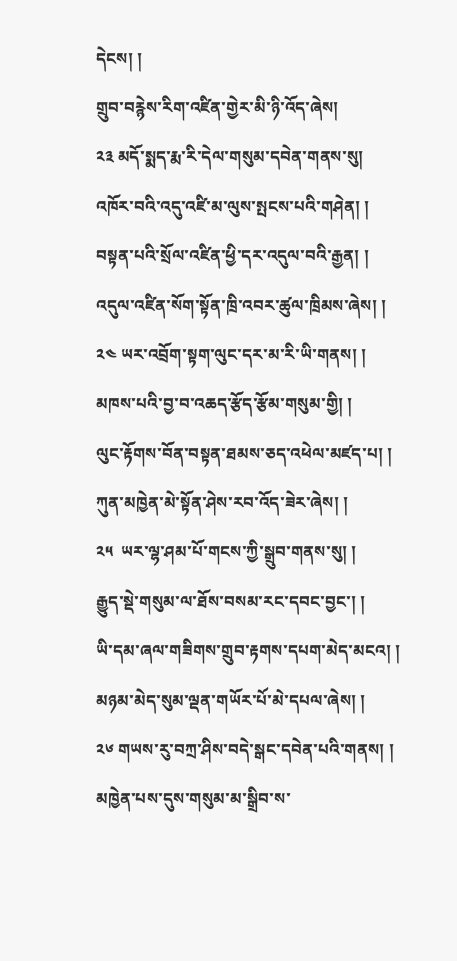དེངས། །
གྲུབ་བརྙེས་རིག་འཛིན་གྱེར་མི་ཉི་འོད་ཞེས།
༢༣ མདོ་སྨད་རྨ་རི་དེལ་གསུམ་དབེན་གནས་སུ།
འཁོར་བའི་འདུ་འཛི་མ་ལུས་སྤངས་པའི་གཤེན། །
བསྟན་པའི་སྲོལ་འཛིན་ཕྱི་དར་འདུལ་བའི་རྒྱན། །
འདུལ་འཛིན་སོག་སྟོན་ཁྲི་འབར་ཚུལ་ཁྲིམས་ཞེས། །
༢༤ ཡར་འབྲོག་སྟག་ལུང་དར་མ་རི་ཡི་གནས། །
མཁས་པའི་བྱ་བ་འཆད་རྩོད་རྩོམ་གསུམ་གྱི། །
ལུང་རྟོགས་བོན་བསྟན་ཐམས་ཅད་འཕེལ་མཛད་པ། །
ཀུན་མཁྱེན་མེ་སྟོན་ཤེས་རབ་འོད་ཟེར་ཞེས། །
༢༥  ཡར་ལྷ་ཤམ་པོ་གངས་ཀྱི་སྒྲུབ་གནས་སུ། །
རྒྱུད་སྡེ་གསུམ་ལ་ཐོས་བསམ་རང་དབང་བྱང་། །
ཡི་དམ་ཞལ་གཟིགས་གྲུབ་རྟགས་དཔག་མེད་མངའ། །
མཉམ་མེད་སུམ་ལྡན་གཡོར་པོ་མེ་དཔལ་ཞེས། །
༢༦ གཡས་རུ་བཀྲ་ཤིས་བདེ་སྒང་དབེན་པའི་གནས། །
མཁྱེན་པས་དུས་གསུམ་མ་སྒྲིབ་ས་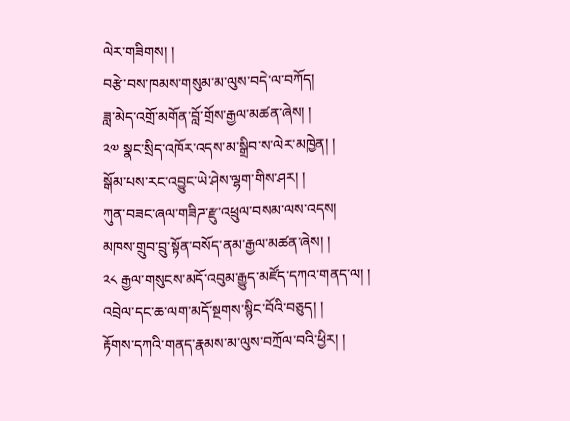ལེར་གཟིགས། །
བརྩེ་བས་ཁམས་གསུམ་མ་ལུས་བདེ་ལ་བཀོད།
ཟླ་མེད་འགྲོ་མགོན་བློ་གྲོས་རྒྱལ་མཚན་ཞེས། །
༢༧ སྣང་སྲིད་འཁོར་འདས་མ་སྒྲིབ་ས་ལེར་མཁྱེན། །
སྒོམ་པས་རང་འབྱུང་ཡེ་ཤེས་ལྷག་གིས་ཤར། །
ཀུན་བཟང་ཞལ་གཟིཌ་རྫུ་འཕྲུལ་བསམ་ལས་འདས།
མཁས་གྲུབ་བྲུ་སྟོན་བསོད་ནམ་རྒྱལ་མཚན་ཞེས། །
༢༨ རྒྱལ་གསུངས་མདོ་འབུམ་རྒྱུད་མཛོད་དཀའ་གནད་ལ། །
འབྲེལ་དང་ཆ་ལག་མདོ་སྔགས་སྙིང་བོའི་བཅུད། །
རྟོགས་དཀའི་གནད་རྣམས་མ་ལུས་བཀྲོལ་བའི་ཕྱིར། །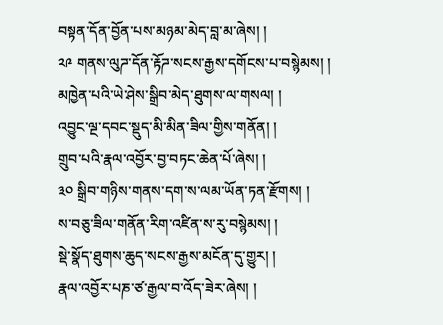བསྟན་དོན་བྱོན་པས་མཉམ་མེད་བླ་མ་ཞེས། །
༢༩ གནས་ལུཌ་དོན་རྟོཌ་སངས་རྒྱས་དགོངས་པ་བསྙེམས། །
མཁྱེན་པའི་ཡེ་ཤེས་སྒྲིབ་མེད་ཐུགས་ལ་གསལ། །
འབྱུང་ལྔ་དབང་སྡུད་མི་མིན་ཟིལ་གྱིས་གནོན། །
གྲུབ་པའི་རྣལ་འབྱོར་བྱ་བཏང་ཆེན་པོ་ཞེས། །
༣༠ སྒྲིབ་གཉིས་གནས་དག་ས་ལམ་ཡོན་ཏན་རྫོགས། །
ས་བཅུ་ཟིལ་གནོན་རིག་འཛིན་ས་རུ་བསྙེམས། །
སྡེ་སྣོད་ཐུགས་ཆུད་སངས་རྒྱས་མངོན་དུ་གྱུར། །
རྣལ་འབྱོར་པཎ་ཙ་རྒྱལ་བ་འོད་ཟེར་ཞེས། །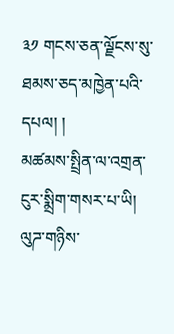༣༡ གངས་ཅན་ལྗོངས་སུ་ཐམས་ཅད་མཁྱེན་པའི་དཔལ། །
མཚམས་སྤྲིན་ལ་འགྲན་ངུར་སྨྲིག་གསར་པ་ཡི།
ལུཌ་གཉིས་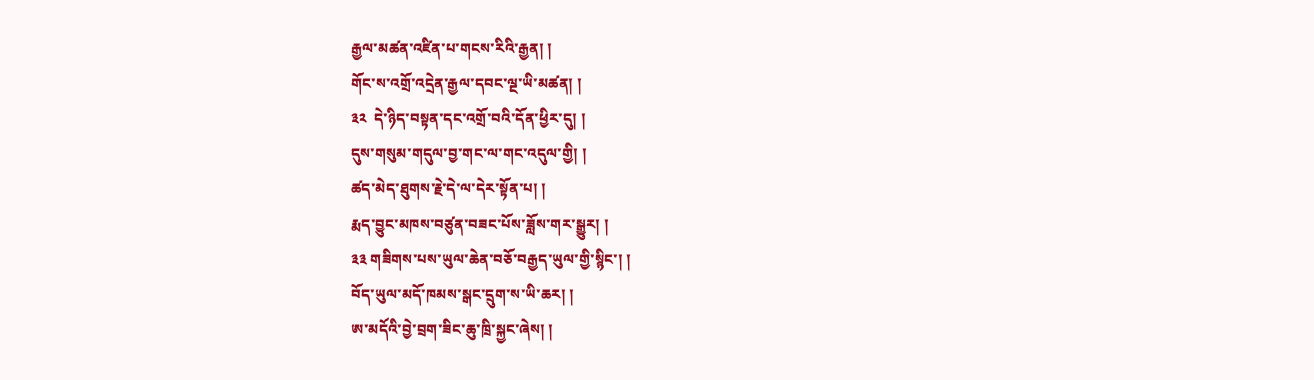རྒྱལ་མཚན་འཛིན་པ་གངས་རིའི་རྒྱན། །
གོང་ས་འགྲོ་འདྲེན་རྒྱལ་དབང་ལྔ་ཡི་མཚན། །
༣༢  དེ་ཉིད་བསྟན་དང་འགྲོ་བའི་དོན་ཕྱིར་དུ། །
དུས་གསུམ་གདུལ་བྱ་གང་ལ་གང་འདུལ་གྱི། །
ཚད་མེད་ཐུགས་རྗེ་དེ་ལ་དེར་སྟོན་པ། །
རྨད་བྱུང་མཁས་བཙུན་བཟང་པོས་ཟློས་གར་སྒྱུར། །
༣༣ གཟིགས་པས་ཡུལ་ཆེན་བཅོ་བརྒྱད་ཡུལ་གྱི་སྙིང་། །
བོད་ཡུལ་མདོ་ཁམས་སྒང་དྲུག་ས་ཡི་ཆར། །
ཨ་མདོའི་བྱེ་བྲག་ཟིང་ཆུ་ཁྲི་སྐྱང་ཞེས། །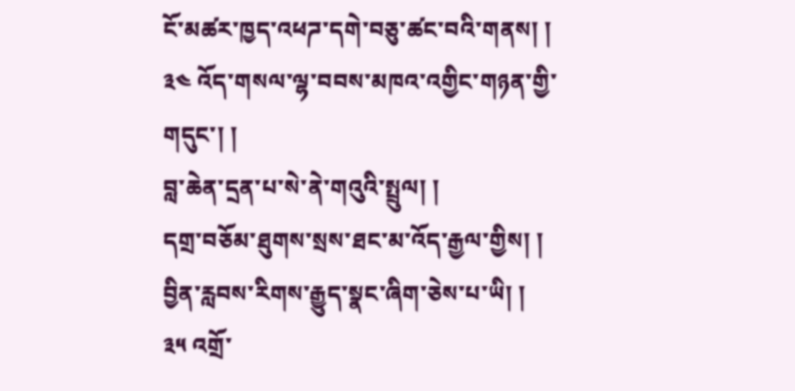ངོ་མཚར་ཁྱད་འཕཌ་དགེ་བཅུ་ཚང་བའི་གནས། །
༣༤ འོད་གསལ་ལྷ་བབས་མཁའ་འགྱིང་གཉན་གྱི་གདུང་། །
བླ་ཆེན་དྲན་པ་སེ་ནེ་གའུའི་སྤྲུལ། །
དགྲ་བཅོམ་ཐུགས་སྲས་ཐང་མ་འོད་རྒྱལ་གྱིས། །
བྱིན་རླབས་རིགས་རྒྱུད་སྣང་ཞིག་ཅེས་པ་ཡི། །
༣༥ འགྲོ་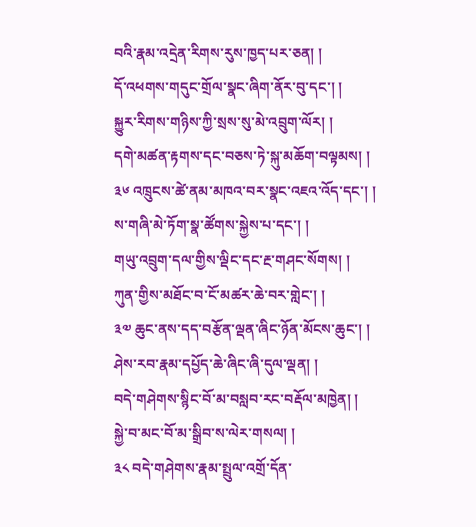བའི་རྣམ་འདྲེན་རིགས་རུས་ཁྱད་པར་ཅན། །
དོ་འཕགས་གདུང་གྲོལ་སྣང་ཞིག་ནོར་བུ་དང་། །
སྐྱུར་རིགས་གཉིས་ཀྱི་སྲས་སུ་མེ་འབྲུག་ལོར། །
དགེ་མཚན་རྟགས་དང་བཅས་ཏེ་སྐུ་མཆོག་བལྟམས། །
༣༦ འཁྲུངས་ཚེ་ནམ་མཁའ་བར་སྣང་འཇའ་འོད་དང་། །
ས་གཞི་མེ་ཏོག་སྣ་ཚོགས་སྐྱེས་པ་དང་། །
གཡུ་འབྲུག་དལ་གྱིས་ལྡིང་དང་རྔ་གཤང་སོགས། །
ཀུན་གྱིས་མཐོང་བ་ངོ་མཚར་ཆེ་བར་གླེང་། །
༣༧ ཆུང་ནས་དད་བརྩོན་ལྡན་ཞིང་ཉོན་མོངས་ཆུང་། །
ཤེས་རབ་རྣམ་དཔྱོད་ཆེ་ཞིང་ཞི་དུལ་ལྡན། །
བདེ་གཤེགས་སྙིང་བོ་མ་བསླབ་རང་བརྡོལ་མཁྱེན། །
སྐྱེ་བ་མང་བོ་མ་སྒྲིབ་ས་ལེར་གསལ། །
༣༨ བདེ་གཤེགས་རྣམ་སྤྲུལ་འགྲོ་དོན་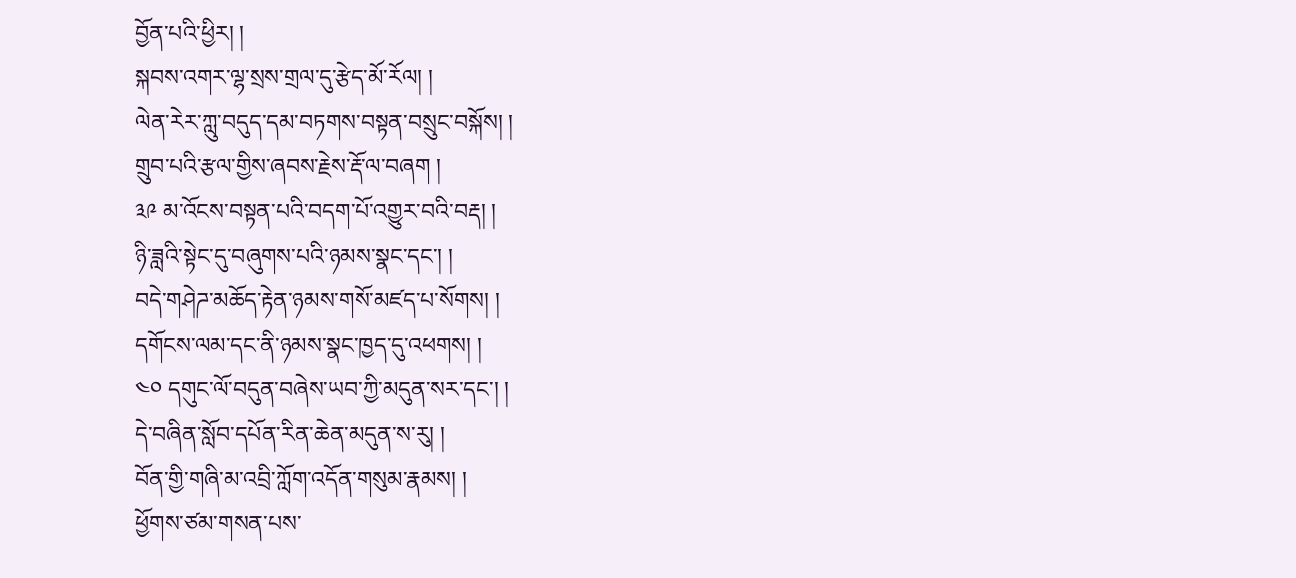བྱོན་པའི་ཕྱིར། །
སྐབས་འགར་ལྷ་སྲས་གྲལ་དུ་རྩེད་མོ་རོལ། །
ལེན་རེར་ཀླུ་བདུད་དམ་བཏགས་བསྟན་བསྲུང་བསྐོས། །
གྲུབ་པའི་རྩལ་གྱིས་ཞབས་རྗེས་རྡོ་ལ་བཞག །
༣༩ མ་འོངས་བསྟན་པའི་བདག་པོ་འགྱུར་བའི་བརྡ། །
ཉི་ཟླའི་སྟེང་དུ་བཞུགས་པའི་ཉམས་སྣང་དང་། །
བདེ་གཤེཌ་མཆོད་རྟེན་ཉམས་གསོ་མཛད་པ་སོགས། །
དགོངས་ལམ་དང་ནི་ཉམས་སྣང་ཁྱད་དུ་འཕགས། །
༤༠ དགུང་ལོ་བདུན་བཞེས་ཡབ་ཀྱི་མདུན་སར་དང་། །
དེ་བཞིན་སློབ་དཔོན་རིན་ཆེན་མདུན་ས་རུ། །
བོན་གྱི་གཞི་མ་འབྲི་ཀློག་འདོན་གསུམ་རྣམས། །
ཕྱོགས་ཙམ་གསན་པས་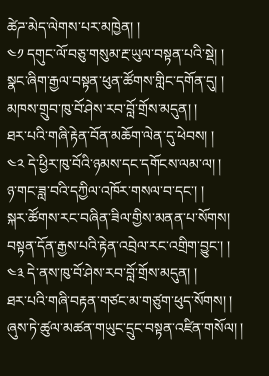ཚེཌ་མེད་ལེགས་པར་མཁྱེན། །
༤༡ དགུང་ལོ་བཅུ་གསུམ་རྔ་ཡུལ་བསྟན་པའི་སྡེ། །
སྣང་ཞིག་རྒྱལ་བསྟན་ཕུན་ཚོགས་གླིང་དགོན་དུ། །
མཁས་གྲུབ་ཁུ་བོ་ཤེས་རབ་བློ་གྲོས་མདུན། །
ཐར་པའི་གཞི་རྟེན་བོན་མཆོག་ལེན་དུ་ཕེབས། །
༤༢ དེ་ཕྱིར་ཁུ་བོའི་ཉམས་དང་དགོངས་ལམ་ལ། །
ཉ་གང་ཟླ་བའི་དཀྱིལ་འཁོར་གསལ་བ་དང་། །
སྐར་ཚོགས་རང་བཞིན་ཟིལ་གྱིས་མནན་པ་སོགས།
བསྟན་དོན་རྒྱས་པའི་རྟེན་འབྲེལ་རང་འགྲིག་བྱུང་། །
༤༣ དེ་ནས་ཁུ་བོ་ཤེས་རབ་བློ་གྲོས་མདུན། །
ཐར་པའི་གཞི་བརྟན་གཙང་མ་གཙུག་ཕུད་སོགས། །
ཞུས་ཏེ་ཚུལ་མཚན་གཡུང་དྲུང་བསྟན་འཛིན་གསོལ། །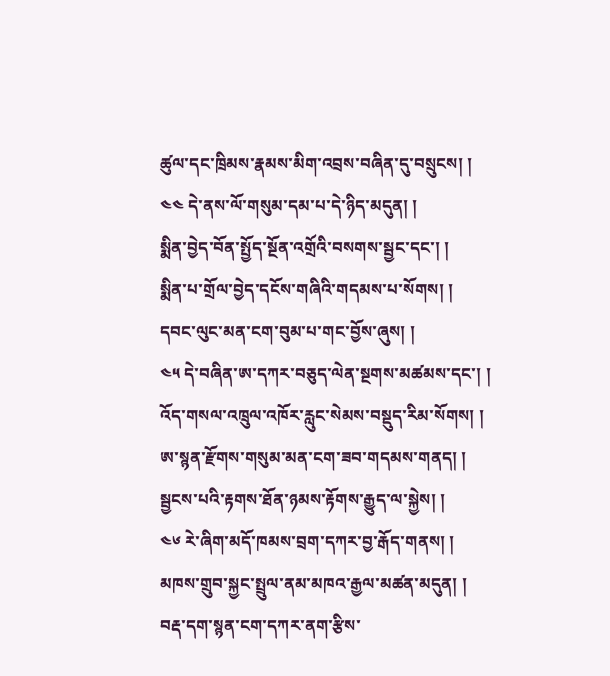ཚུལ་དང་ཁྲིམས་རྣམས་མིག་འབྲས་བཞིན་དུ་བསྲུངས། །
༤༤ དེ་ནས་ལོ་གསུམ་དམ་པ་དེ་ཉིད་མདུན། །
སྨིན་བྱེད་བོན་སྤྱོད་སྔོན་འགྲོའི་བསགས་སྦྱང་དང་། །
སྨིན་པ་གྲོལ་བྱེད་དངོས་གཞིའི་གདམས་པ་སོགས། །
དབང་ལུང་མན་ངག་བུམ་པ་གང་བྱོས་ཞུས། །
༤༥ དེ་བཞིན་ཨ་དཀར་བཅུད་ལེན་སྔགས་མཚམས་དང་། །
འོད་གསལ་འཁྲུལ་འཁོར་རླུང་སེམས་བསྡུད་རིམ་སོགས། །
ཨ་སྙན་རྫོགས་གསུམ་མན་ངག་ཟབ་གདམས་གནད། །
སྦྱངས་པའི་རྟགས་ཐོན་ཉམས་རྟོགས་རྒྱུད་ལ་སྐྱེས། །
༤༦ རེ་ཞིག་མདོ་ཁམས་བྲག་དཀར་བྱ་རྒོད་གནས། །
མཁས་གྲུབ་སྐྱང་སྤྲུལ་ནམ་མཁའ་རྒྱལ་མཚན་མདུན། །
བརྡ་དག་སྙན་ངག་དཀར་ནག་རྩིས་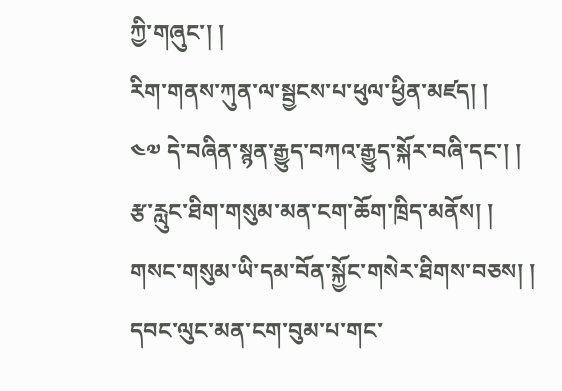ཀྱི་གཞུང་། །
རིག་གནས་ཀུན་ལ་སྦྱངས་པ་ཕུལ་ཕྱིན་མཛད། །
༤༧ དེ་བཞིན་སྙན་རྒྱུད་བཀའ་རྒྱུད་སྐོར་བཞི་དང་། །
རྩ་རླུང་ཐིག་གསུམ་མན་ངག་ཆོག་ཁྲིད་མནོས། །
གསང་གསུམ་ཡི་དམ་བོན་སྐྱོང་གསེར་ཐིགས་བཅས། །
དབང་ལུང་མན་ངག་བུམ་པ་གང་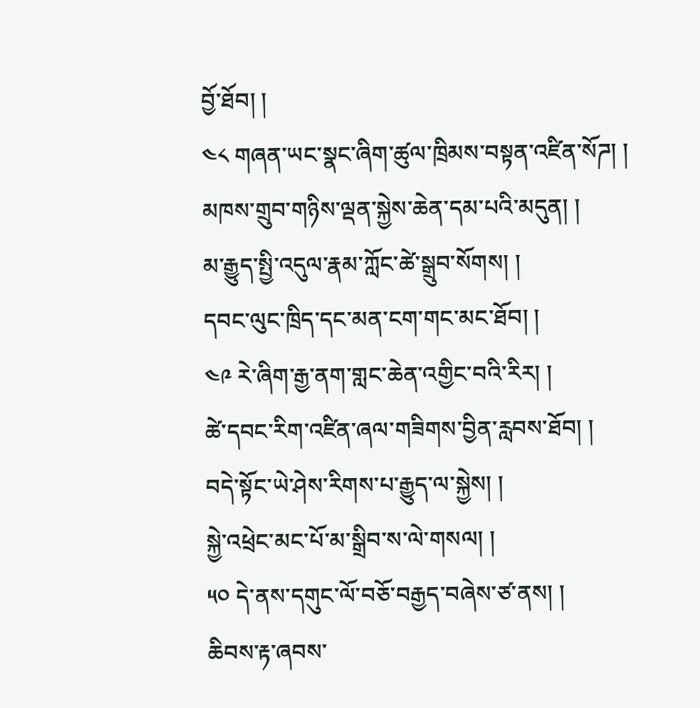བྱོ་ཐོབ། །
༤༨ གཞན་ཡང་སྣང་ཞིག་ཚུལ་ཁྲིམས་བསྟན་འཛིན་སོཌ། །
མཁས་གྲུབ་གཉིས་ལྡན་སྐྱེས་ཆེན་དམ་པའི་མདུན། །
མ་རྒྱུད་སྤྱི་འདུལ་རྣམ་ཀློང་ཚེ་སྒྲུབ་སོགས། །
དབང་ལུང་ཁྲིད་དང་མན་ངག་གང་མང་ཐོབ། །
༤༩ རེ་ཞིག་རྒྱ་ནག་གླང་ཆེན་འགྱིང་བའི་རིར། །
ཚེ་དབང་རིག་འཛིན་ཞལ་གཟིགས་བྱིན་རླབས་ཐོབ། །
བདེ་སྟོང་ཡེ་ཤེས་རིགས་པ་རྒྱུད་ལ་སྐྱེས། །
སྐྱེ་འཕྲེང་མང་པོ་མ་སྒྲིབ་ས་ལེ་གསལ། །
༥༠ དེ་ནས་དགུང་ལོ་བཅོ་བརྒྱད་བཞེས་ཙ་ནས། །
ཆིབས་རྟ་ཞབས་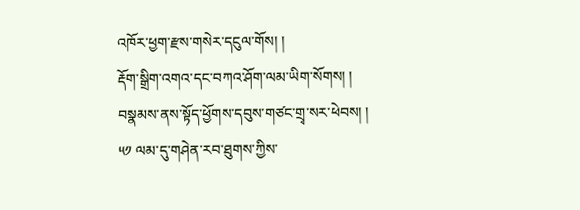འཁོར་ཕྱག་རྫས་གསེར་དངུལ་གོས། །
རྡོག་སྒྲིག་འགའ་དང་བཀའ་ཤོག་ལམ་ཡིག་སོགས། །
བསྣམས་ནས་སྟོད་ཕྱོགས་དབུས་གཙང་གྲྭ་སར་ཕེབས། །
༥༡ ལམ་དུ་གཤེན་རབ་ཐུགས་ཀྱིས་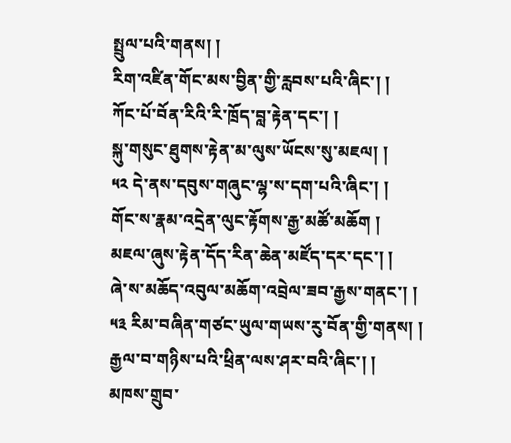སྤྲུལ་པའི་གནས། །
རིག་འཛིན་གོང་མས་བྱིན་གྱི་རླབས་པའི་ཞིང་། །
ཀོང་པོ་བོན་རིའི་རི་ཁྲོད་བླ་རྟེན་དང་། །
སྐུ་གསུང་ཐུགས་རྟེན་མ་ལུས་ཡོངས་སུ་མཇལ། །
༥༢ དེ་ནས་དབུས་གཞུང་ལྷ་ས་དག་པའི་ཞིང་། །
གོང་ས་རྣམ་འདྲེན་ལུང་རྟོགས་རྒྱ་མཚོ་མཆོག །
མཇལ་ཞུས་རྟེན་དོད་རིན་ཆེན་མཛོད་དར་དང་། །
ཞེ་ས་མཆོད་འབུལ་མཆོག་འབྲེལ་ཟབ་རྒྱས་གནང་། །
༥༣ རིམ་བཞིན་གཙང་ཡུལ་གཡས་རུ་བོན་གྱི་གནས། །
རྒྱལ་བ་གཉིས་པའི་ཕྲིན་ལས་ཤར་བའི་ཞིང་། །
མཁས་གྲུབ་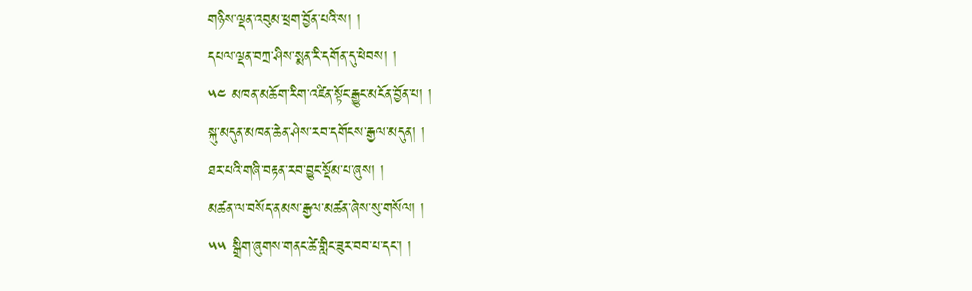གཉིས་ལྡན་འབུམ་ཕྲག་བྱོན་པའི་ས། །
དཔལ་ལྡན་བཀྲ་ཤིས་སྨན་རི་དགོན་དུ་ཕེབས། །
༥༤ མཁན་མཆོག་རིག་འཛིན་སྟོང་རྒྱུང་མངོན་བྱོན་པ། །
སྐུ་མདུན་མཁན་ཆེན་ཤེས་རབ་དགོངས་རྒྱལ་མདུན། །
ཐར་པའི་གཞི་བརྟན་རབ་བྱུང་སྡོམ་པ་ཞུས། །
མཚན་ལ་བསོད་ནམས་རྒྱལ་མཚན་ཞེས་སུ་གསོལ། །
༥༥ སྒྲིག་ཞུགས་གནང་ཚེ་གླིང་ཟུར་བབ་པ་དང་། །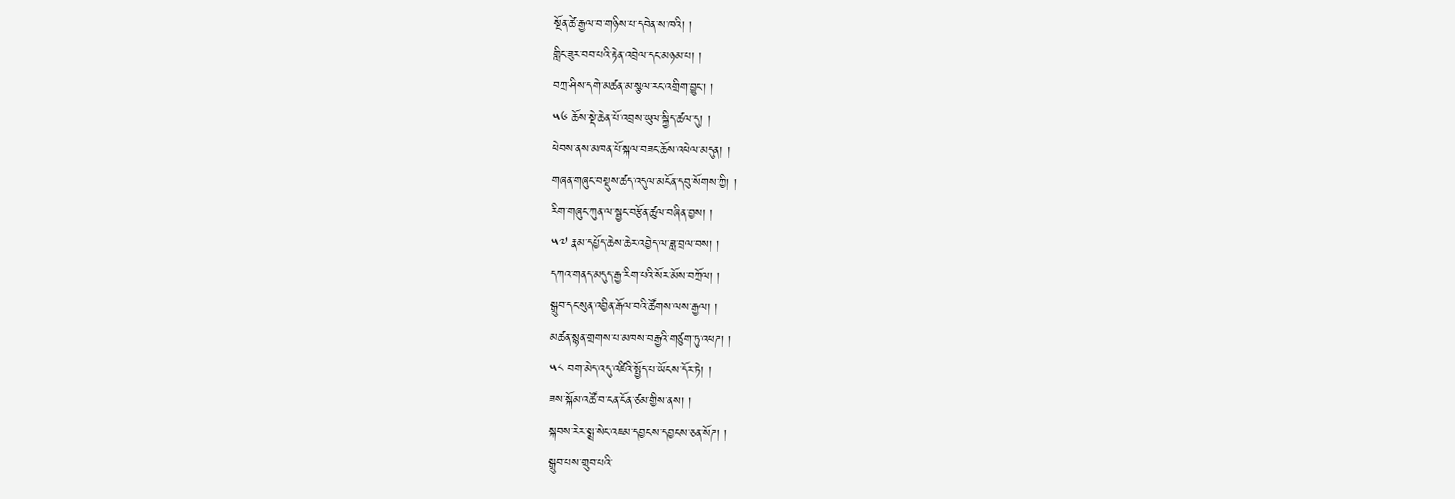སྔོན་ཚེ་རྒྱལ་བ་གཉིས་པ་དབེན་ས་ཁའི། །
གླིང་ཟུར་བབ་པའི་རྟེན་འབྲེལ་དང་མཉམ་པ། །
བཀྲ་ཤིས་དགེ་མཚན་མ་སྩལ་རང་འགྲིག་བྱུང་། །
༥༦ ཆོས་སྡེ་ཆེན་པོ་འབྲས་ཡུལ་སྐྱིད་ཚལ་དུ། །
ཕེབས་ནས་མཁན་པོ་སྐལ་བཟང་ཆོས་འཕེལ་མདུན། །
གཞན་གཞུང་བསྡུས་ཚད་འདུལ་མངོན་དབུ་སོགས་ཀྱི། །
རིག་གཞུང་ཀུན་ལ་སྦྱང་བརྩོན་ཚུལ་བཞིན་བྱས། །
༥༧ རྣམ་དཔྱོད་ཆེས་ཆེར་འབྱེད་ལ་ཟླ་བྲལ་བས། །
དཀའ་གནད་མདུད་རྒྱ་རིག་པའི་སོར་མོས་བཀྲོལ། །
སྒྲུབ་དང་སུན་འབྱིན་རྒོལ་བའི་ཚོགས་ལས་རྒྱལ། །
མཚན་སྙན་གྲགས་པ་མཁས་བརྒྱའི་གཙུག་ཏུ་འཕཌ། །
༥༨ བག་མེད་འདུ་འཛིའི་སྤྱོད་པ་ཡོངས་དོར་ཏེ། །
ཟས་སྐོམ་འཚོ་བ་ངན་ངོན་ཙམ་གྱིས་ནས། །
སྐབས་རེར་སྨྲ་སེང་འཇམ་དབྱངས་དབྱངས་ཅན་སོཌ། །
སྒྲུབ་པས་གྲུབ་པའི་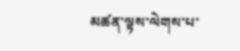མཚན་ལྟས་ལེགས་པ་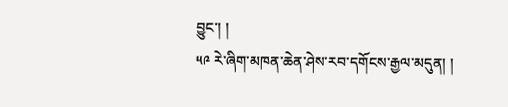བྱུང་། །
༥༩ རེ་ཞིག་མཁན་ཆེན་ཤེས་རབ་དགོངས་རྒྱལ་མདུན། །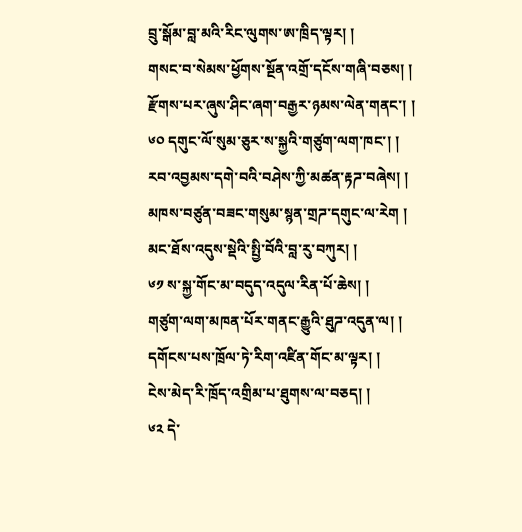བྲུ་སྒོམ་བླ་མའི་རིང་ལུགས་ཨ་ཁྲིད་ལྟར། །
གསང་བ་སེམས་ཕྱོགས་སྔོན་འགྲོ་དངོས་གཞི་བཅས། །
རྫོགས་པར་ཞུས་ཤིང་ཞག་བརྒྱར་ཉམས་ལེན་གནང་། །
༦༠ དགུང་ལོ་སུམ་ཅུར་ས་སྐྱའི་གཙུག་ལག་ཁང་། །
རབ་འབྱམས་དགེ་བའི་བཤེས་ཀྱི་མཚན་རྟཌ་བཞེས། །
མཁས་བཙུན་བཟང་གསུམ་སྙན་གྲཌ་དགུང་ལ་རེག །
མང་ཐོས་འདུས་སྡེའི་སྤྱི་བོའི་བླ་རུ་བཀུར། །
༦༡ ས་སྐྱ་གོང་མ་བདུད་འདུལ་རིན་པོ་ཆེས། །
གཙུག་ལག་མཁན་པོར་གནང་རྒྱུའི་ཐུཌ་འདུན་ལ། །
དགོངས་པས་ཁྲོལ་ཏེ་རིག་འཛིན་གོང་མ་ལྟར། །
ངེས་མེད་རི་ཁྲོད་འགྲིམ་པ་ཐུགས་ལ་བཅད། །
༦༢ དེ་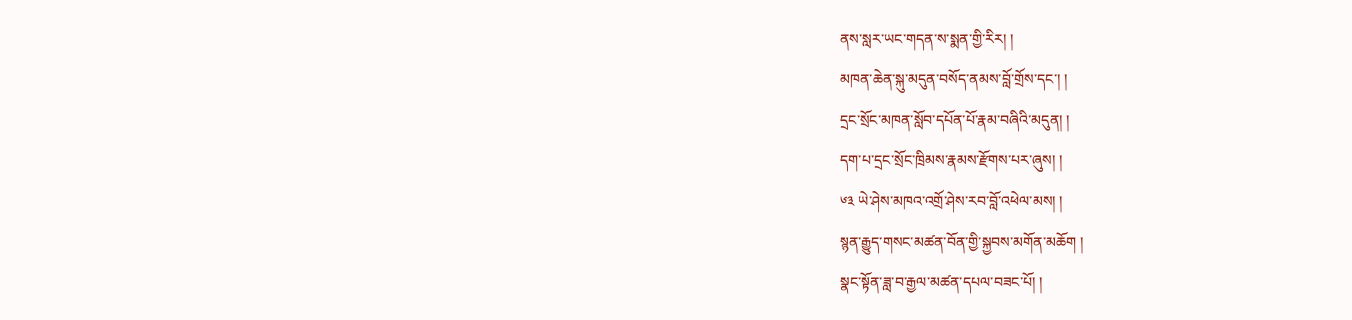ནས་སླར་ཡང་གདན་ས་སྨན་གྱི་རིར། །
མཁན་ཆེན་སྐུ་མདུན་བསོད་ནམས་བློ་གྲོས་དང་། །
དྲང་སྲོང་མཁན་སློབ་དཔོན་པོ་རྣམ་བཞིའི་མདུན། །
དག་པ་དྲང་སྲོང་ཁྲིམས་རྣམས་རྫོགས་པར་ཞུས། །
༦༣ ཡེ་ཤེས་མཁའ་འགྲོ་ཤེས་རབ་བློ་འཕེལ་མས། །
སྙན་རྒྱུད་གསང་མཚན་བོན་གྱི་སྐྱབས་མགོན་མཆོག །
སྣང་སྟོན་ཟླ་བ་རྒྱལ་མཚན་དཔལ་བཟང་པོ། །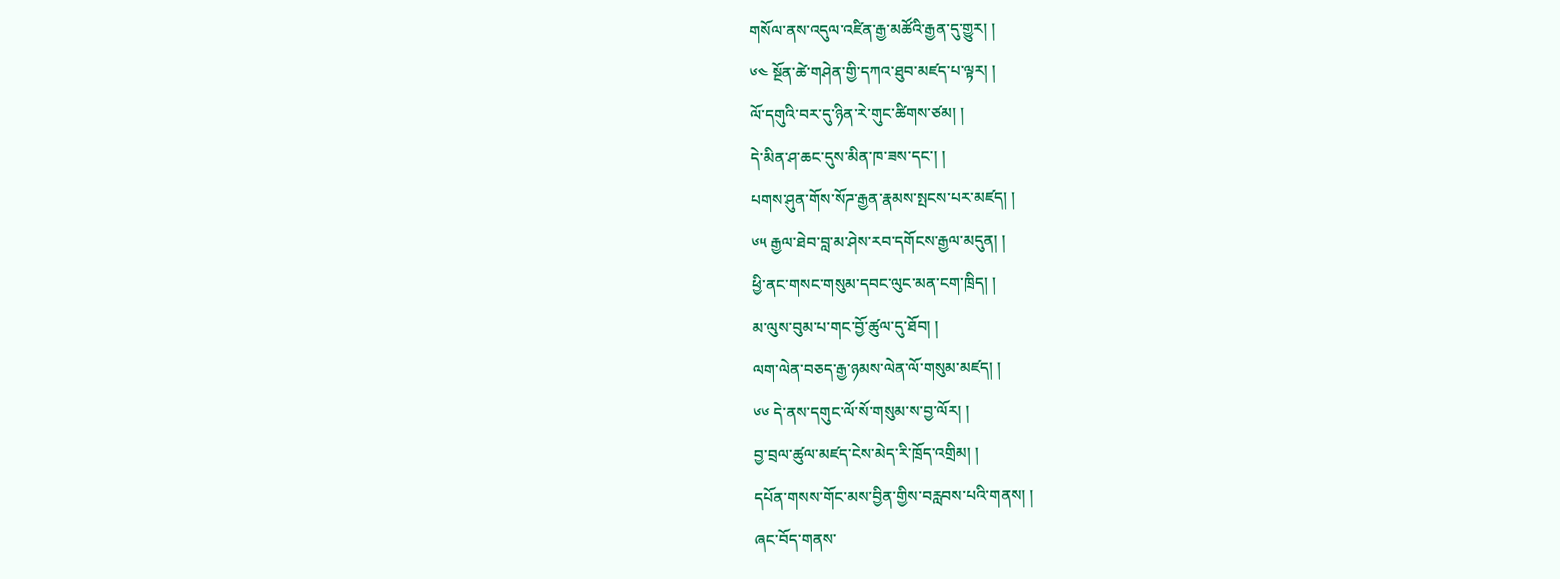གསོལ་ནས་འདུལ་འཛིན་རྒྱ་མཚོའི་རྒྱན་དུ་གྱུར། །
༦༤ སྔོན་ཚེ་གཤེན་གྱི་དཀའ་ཐུབ་མཛད་པ་ལྟར། །
ལོ་དགུའི་བར་དུ་ཉིན་རེ་གུང་ཚིགས་ཙམ། །
དེ་མིན་ཤ་ཆང་དུས་མིན་ཁ་ཟས་དང་། །
པགས་ཤུན་གོས་སོཌ་རྒྱན་རྣམས་སྤངས་པར་མཛད། །
༦༥ རྒྱལ་ཐེབ་བླ་མ་ཤེས་རབ་དགོངས་རྒྱལ་མདུན། །
ཕྱི་ནང་གསང་གསུམ་དབང་ལུང་མན་ངག་ཁྲིད། །
མ་ལུས་བུམ་པ་གང་བྱོ་ཚུལ་དུ་ཐོབ། །
ལག་ལེན་བཅད་རྒྱ་ཉམས་ལེན་ལོ་གསུམ་མཛད། །
༦༦ དེ་ནས་དགུང་ལོ་སོ་གསུམ་ས་བྱ་ལོར། །
བྱ་བྲལ་ཚུལ་མཛད་ངེས་མེད་རི་ཁྲོད་འགྲིམ། །
དཔོན་གསས་གོང་མས་བྱིན་གྱིས་བརླབས་པའི་གནས། །
ཞང་བོད་གནས་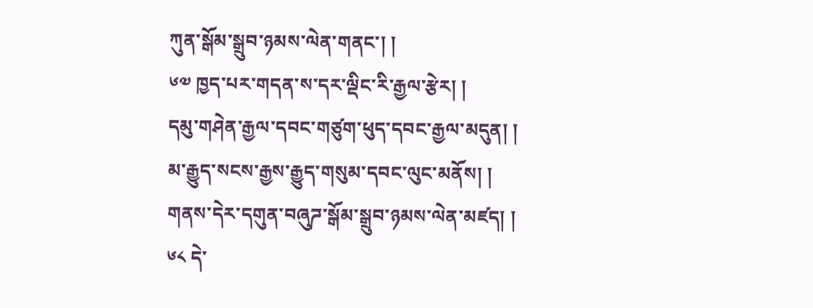ཀུན་སྒོམ་སྒྲུབ་ཉམས་ལེན་གནང་། །
༦༧ ཁྱད་པར་གདན་ས་དར་ལྡིང་རི་རྒྱལ་རྩེར། །
དམུ་གཤེན་རྒྱལ་དབང་གཙུག་ཕུད་དབང་རྒྱལ་མདུན། །
མ་རྒྱུད་སངས་རྒྱས་རྒྱུད་གསུམ་དབང་ལུང་མནོས། །
གནས་དེར་དགུན་བཞུཌ་སྒོམ་སྒྲུབ་ཉམས་ལེན་མཛད། །
༦༨ དེ་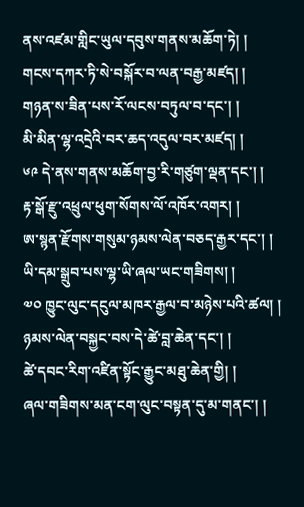ནས་འཛམ་གླིང་ཡུལ་དབུས་གནས་མཆོག་ཏེ། །
གངས་དཀར་ཏི་སེ་བསྐོར་བ་ལན་བརྒྱ་མཛད། །
གཉན་ས་ཟིན་པས་རོ་ལངས་བཏུལ་བ་དང་། །
མི་མིན་ལྷ་འདྲེའི་བར་ཆད་འདུལ་བར་མཛད། །
༦༩ དེ་ནས་གནས་མཆོག་བྱ་རི་གཙུག་ལྡན་དང་། །
རྟ་སྒོ་རྫུ་འཕྲུལ་ཕུག་སོགས་ལོ་འཁོར་འགར། །
ཨ་སྙན་རྫོགས་གསུམ་ཉམས་ལེན་བཅད་རྒྱར་དང་། །
ཡི་དམ་སྒྲུབ་པས་ལྷ་ཡི་ཞལ་ཡང་གཟིགས། །
༧༠ ཁྱུང་ལུང་དངུལ་མཁར་རྒྱལ་བ་མཉེས་པའི་ཚལ། །
ཉམས་ལེན་བསྐྱང་བས་དེ་ཚེ་བླ་ཆེན་དང་། །
ཚེ་དབང་རིག་འཛིན་སྟོང་རྒྱུང་མཐུ་ཆེན་གྱི། །
ཞལ་གཟིགས་མན་ངག་ལུང་བསྟན་དུ་མ་གནང་། །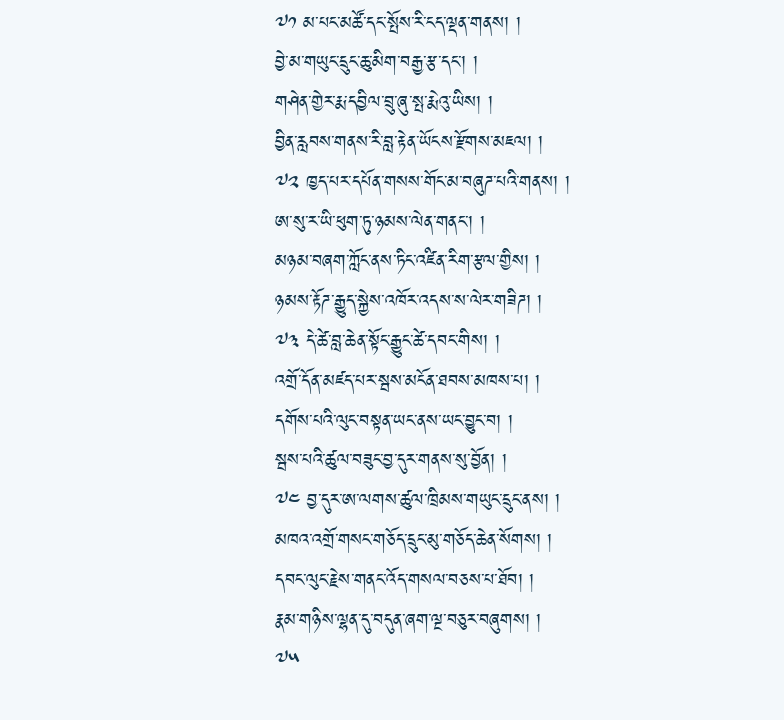༧༡ མ་པང་མཚོ་དང་སྤོས་རི་ངད་ལྡན་གནས། །
བྱེ་མ་གཡུང་དྲུང་ཆུ་མིག་བརྒྱ་རྩ་དང་། །
གཤེན་གྱེར་རྨ་དབྱིལ་བྲུ་ཞུ་སྤ་རྨེའུ་ཡིས། །
བྱིན་རླབས་གནས་རི་བླ་རྟེན་ཡོངས་རྫོགས་མཇལ། །
༧༢ ཁྱད་པར་དཔོན་གསས་གོང་མ་བཞུཌ་པའི་གནས། །
ཨ་སུ་ར་ཡི་ཕུག་ཏུ་ཉམས་ལེན་གནང་། །
མཉམ་བཞག་ཀློང་ནས་ཏིང་འཛིན་རིག་རྩལ་གྱིས། །
ཉམས་རྟོཌ་རྒྱུད་སྐྱེས་འཁོར་འདས་ས་ལེར་གཟིཌ། །
༧༣ དེ་ཚེ་བླ་ཆེན་སྟོང་རྒྱུང་ཚེ་དབང་གིས། །
འགྲོ་དོན་མཛད་པར་སྦས་མངོན་ཐབས་མཁས་པ། །
དགོས་པའི་ལུང་བསྟན་ཡང་ནས་ཡང་བྱུང་བ། །
སྦས་པའི་ཚུལ་བཟུང་བྱ་དུར་གནས་སུ་བྱོན། །
༧༤ བྱ་དུར་ཨ་ལགས་ཚུལ་ཁྲིམས་གཡུང་དྲུང་ནས། །
མཁའ་འགྲོ་གསང་གཅོད་དྲུང་མུ་གཅོད་ཆེན་སོགས། །
དབང་ལུང་རྗེས་གནང་འོད་གསལ་བཅས་པ་ཐོབ། །
རྣམ་གཉིས་ལྷན་དུ་བདུན་ཞག་ལྔ་བཅུར་བཞུགས། །
༧༥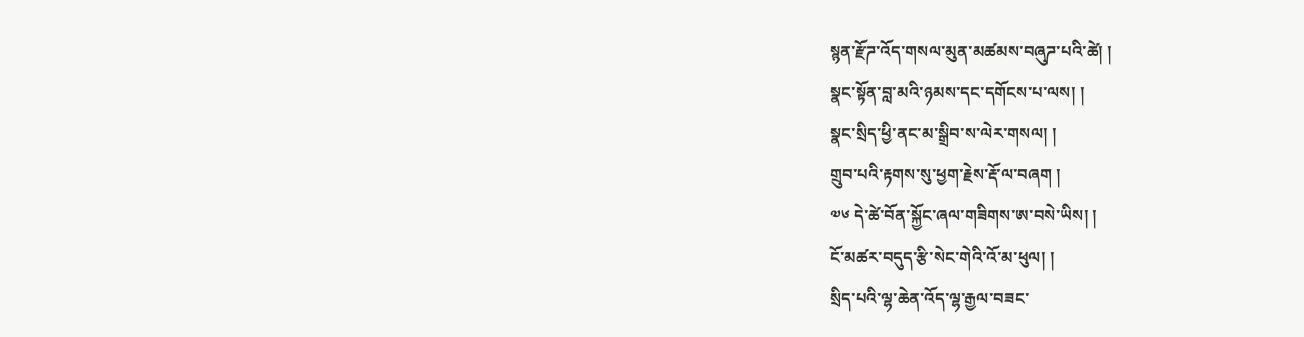སྙན་རྫོཌ་འོད་གསལ་མུན་མཚམས་བཞུཌ་པའི་ཚེ། །
སྣང་སྟོན་བླ་མའི་ཉམས་དང་དགོངས་པ་ལས། །
སྣང་སྲིད་ཕྱི་ནང་མ་སྒྲིབ་ས་ལེར་གསལ། །
གྲུབ་པའི་རྟགས་སུ་ཕྱག་རྗེས་རྡོ་ལ་བཞག །
༧༦ དེ་ཚེ་བོན་སྐྱོང་ཞལ་གཟིགས་ཨ་བསེ་ཡིས། །
ངོ་མཚར་བདུད་རྩི་སེང་གེའི་འོ་མ་ཕུལ། །
སྲིད་པའི་ལྷ་ཆེན་འོད་ལྷ་རྒྱལ་བཟང་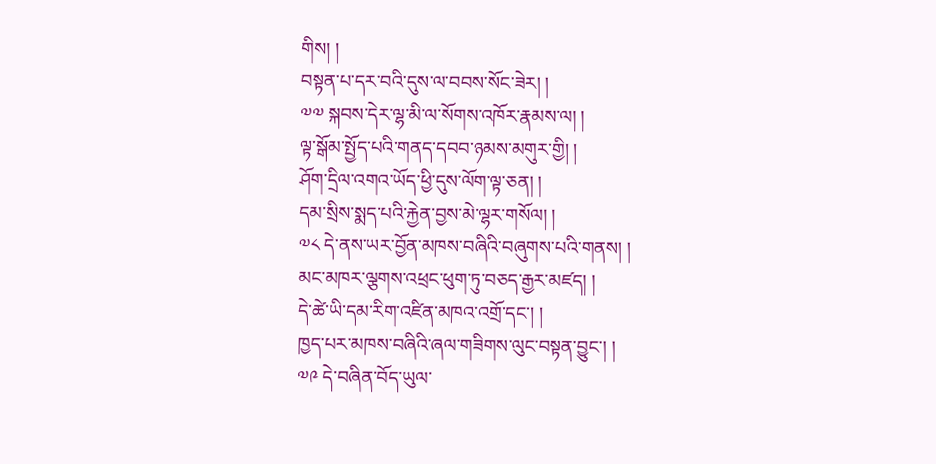གིས། །
བསྟན་པ་དར་བའི་དུས་ལ་བབས་སོང་ཟེར། །
༧༧ སྐབས་དེར་ལྷ་མི་ལ་སོགས་འཁོར་རྣམས་ལ། །
ལྟ་སྒོམ་སྤྱོད་པའི་གནད་དབབ་ཉམས་མགུར་གྱི། །
ཤོག་དྲིལ་འགའ་ཡོད་ཕྱི་དུས་ལོག་ལྟ་ཅན། །
དམ་སྲིས་སྨད་པའི་རྐྱེན་བྱས་མེ་ལྷར་གསོལ། །
༧༨ དེ་ནས་ཡར་བྱོན་མཁས་བཞིའི་བཞུགས་པའི་གནས། །
མང་མཁར་ལྕགས་འཕྲང་ཕུག་ཏུ་བཅད་རྒྱར་མཛད། །
དེ་ཚེ་ཡི་དམ་རིག་འཛིན་མཁའ་འགྲོ་དང་། །
ཁྱད་པར་མཁས་བཞིའི་ཞལ་གཟིགས་ལུང་བསྟན་བྱུང་། །
༧༩ དེ་བཞིན་བོད་ཡུལ་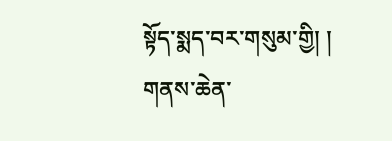སྟོད་སྨད་བར་གསུམ་གྱི། །
གནས་ཆེན་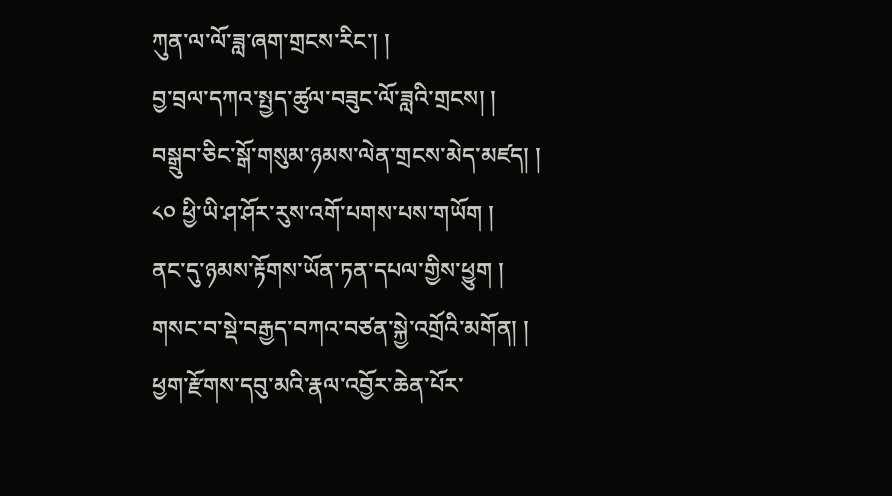ཀུན་ལ་ལོ་ཟླ་ཞག་གྲངས་རིང་། །
བྱ་བྲལ་དཀའ་སྤྱད་ཚུལ་བཟུང་ལོ་ཟླའི་གྲངས། །
བསྒྲུབ་ཅིང་སྒོ་གསུམ་ཉམས་ལེན་གྲངས་མེད་མཛད། །
༨༠ ཕྱི་ཡི་ཤ་ཤོར་རུས་འགོ་པགས་པས་གཡོག །
ནང་དུ་ཉམས་རྟོགས་ཡོན་ཏན་དཔལ་གྱིས་ཕྱུག །
གསང་བ་སྡེ་བརྒྱད་བཀའ་བཙན་སྐྱེ་འགྲོའི་མགོན། །
ཕྱག་རྫོགས་དབུ་མའི་རྣལ་འབྱོར་ཆེན་པོར་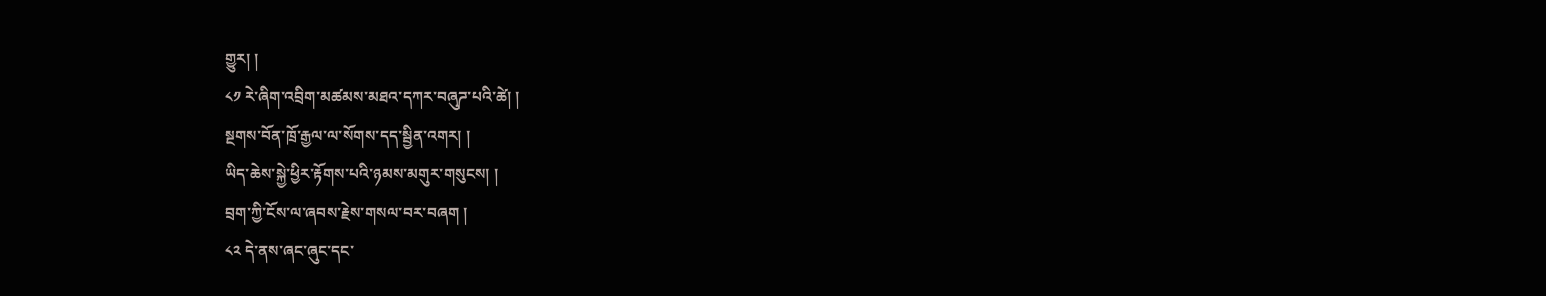གྱུར། །
༨༡ རེ་ཞིག་འབྲིག་མཚམས་མཐའ་དཀར་བཞུཌ་པའི་ཚེ། །
སྔགས་བོན་ཁྲོ་རྒྱལ་ལ་སོགས་དད་སྦྱིན་འགར། །
ཡིད་ཆེས་སྐྱེ་ཕྱིར་རྟོགས་པའི་ཉམས་མགུར་གསུངས། །
བྲག་ཀྱི་ངོས་ལ་ཞབས་རྗེས་གསལ་བར་བཞག །
༨༢ དེ་ནས་ཞང་ཞུང་དང་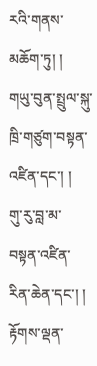རའི་གནས་མཆོག་ཏུ། །
གཡུ་བུན་སྤྲུལ་སྐུ་ཁྲི་གཙུག་བསྟན་འཛིན་དང་། །
གུ་རུ་བླ་མ་བསྟན་འཛིན་རིན་ཆེན་དང་། །
རྟོགས་ལྡན་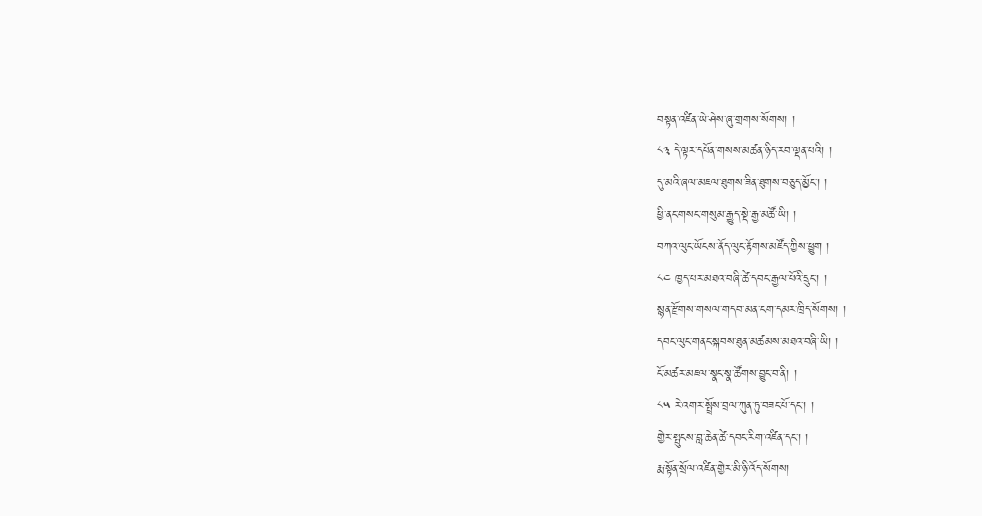བསྟན་འཛིན་ཡེ་ཤེས་ཞུ་གྲགས་སོགས། །
༨༣ དེ་ལྟར་དཔོན་གསས་མཚན་ཉིད་རབ་ལྡན་པའི། །
དུ་མའི་ཞལ་མཇལ་ཐུགས་ཟིན་ཐུགས་བཅུད་མྱོང་། །
ཕྱི་ནང་གསང་གསུམ་རྒྱུད་སྡེ་རྒྱ་མཚོ་ཡི། །
བཀའ་ལུང་ཡོངས་ནོད་ལུང་རྟོགས་མཛོད་ཀྱིས་ཕྱུག །
༨༤ ཁྱད་པར་མཐའ་བཞི་ཚེ་དབང་རྒྱལ་པོའི་དྲུང་། །
སྙན་རྫོགས་གསལ་གདབ་མན་ངག་དམར་ཁྲིད་སོགས། །
དབང་ལུང་གནང་སྐབས་ཐུན་མཚམས་མཐའ་བཞི་ཡི། །
ངོ་མཚར་མཇལ་སྣང་སྣ་ཚོགས་བྱུང་བ་ནི། །
༨༥ རེ་འགར་སྤྲོས་བྲལ་ཀུན་ཏུ་བཟང་པོ་དང་། །
གྱེར་སྤུངས་བླ་ཆེན་ཚེ་དབང་རིག་འཛིན་དང་། །
རྨ་སྟོན་སྲོལ་འཛིན་གྱེར་མི་ཉི་འོད་སོགས།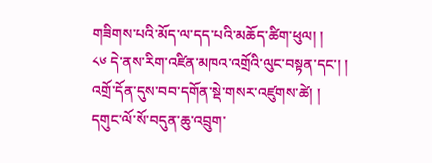གཟིགས་པའི་མོད་ལ་དད་པའི་མཆོད་ཚིག་ཕུལ། །
༨༦ དེ་ནས་རིག་འཛིན་མཁའ་འགྲོའི་ལུང་བསྟན་དང་། །
འགྲོ་དོན་དུས་བབ་དགོན་སྡེ་གསར་འཛུགས་ཚེ། །
དགུང་ལོ་སོ་བདུན་ཆུ་འབྲུག་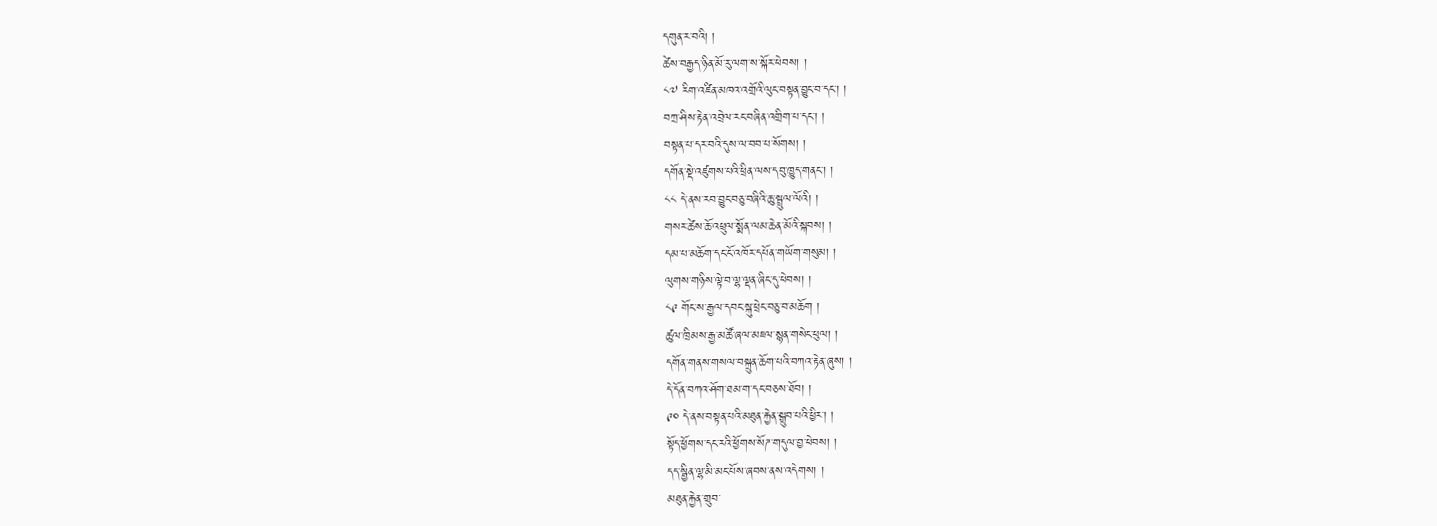དགུན་ར་བའི། །
ཚེས་བརྒྱད་ཉིན་མོ་རུ་ལག་ས་སྐོར་ཕེབས། །
༨༧ རིག་འཛིན་མཁའ་འགྲོའི་ལུང་བསྟན་བྱུང་བ་དང་། །
བཀྲ་ཤིས་རྟེན་འབྲེལ་རང་བཞིན་འགྲིག་པ་དང་། །
བསྟན་པ་དར་བའི་དུས་ལ་བབ་པ་སོགས། །
དགོན་སྡེ་འཛུགས་པའི་ཕྲིན་ལས་དབུ་ཁྱུད་གནང་། །
༨༨ དེ་ནས་རབ་བྱུང་བཅུ་བཞིའི་ཆུ་སྦྲུལ་ལོའི། །
གསར་ཚེས་ཆོ་འཕྲུལ་སྨོན་ལམ་ཆེན་མོའི་སྐབས། །
དམ་པ་མཆོག་དང་ངོ་འཁོར་དཔོན་གཡོག་གསུམ། །
ལུགས་གཉིས་ལྟེ་བ་ལྷ་ལྡན་ཞིང་དུ་ཕེབས། །
༨༩ གོང་ས་རྒྱལ་དབང་སྐུ་ཕྲེང་བཅུ་བ་མཆོག །
ཚུལ་ཁྲིམས་རྒྱ་མཚོ་ཞལ་མཇལ་སྙན་གསེང་ཕུལ། །
དགོན་གནས་གསལ་བསྐྲུན་ཆོག་པའི་བཀའ་རྟེན་ཞུས། །
དེ་དོན་བཀའ་ཤོག་ཐམ་ག་དང་བཅས་ཐོབ། །
༩༠ དེ་ནས་བསྟན་པའི་མཐུན་རྐྱེན་སྒྲུབ་པའི་ཕྱིར་། །
སྟོད་ཕྱོགས་དང་རའི་ཕྱོགས་སོཌ་གདུལ་བྱ་ཕེབས། །
དད་སྦྱིན་ལྷ་མི་མང་པོས་ཞབས་ནས་འདེགས། །
མཐུན་རྐྱེན་གྲུབ་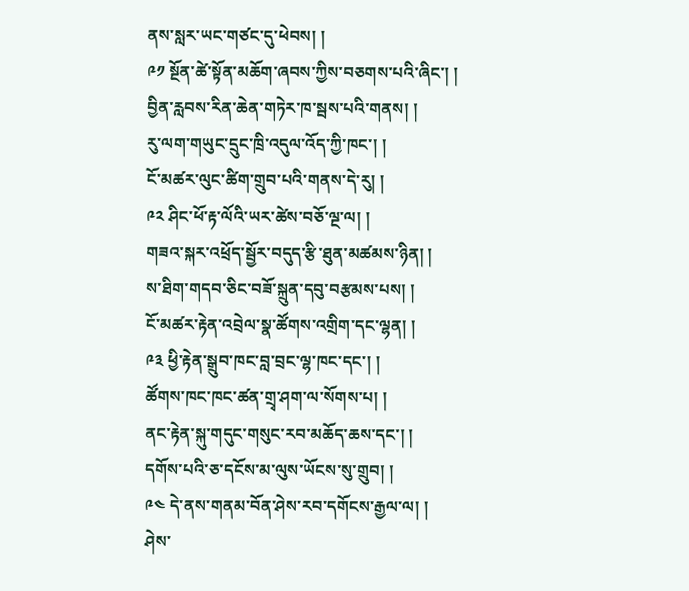ནས་སླར་ཡང་གཙང་དུ་ཕེབས། །
༩༡ སྔོན་ཚེ་སྟོན་མཆོག་ཞབས་ཀྱིས་བཅགས་པའི་ཞིང་། །
བྱིན་རླབས་རིན་ཆེན་གཏེར་ཁ་སྦས་པའི་གནས། །
རུ་ལག་གཡུང་དྲུང་ཁྲི་འདུལ་འོད་ཀྱི་ཁང་། །
ངོ་མཚར་ལུང་ཚིག་གྲུབ་པའི་གནས་དེ་རུ། །
༩༢ ཤིང་ཕོ་རྟ་ལོའི་ཡར་ཚེས་བཅོ་ལྔ་ལ། །
གཟའ་སྐར་འཕྲོད་སྦྱོར་བདུད་རྩི་ཐུན་མཚམས་ཉིན། །
ས་ཐིག་གདབ་ཅིང་བཟོ་སྐྲུན་དབུ་བརྩམས་པས། །
ངོ་མཚར་རྟེན་འབྲེལ་སྣ་ཚོགས་འགྲིག་དང་ལྷན། །
༩༣ ཕྱི་རྟེན་སྒྲུབ་ཁང་བླ་བྲང་ལྷ་ཁང་དང་། །
ཚོགས་ཁང་ཁང་ཚན་གྲྭ་ཤག་ལ་སོགས་པ། །
ནང་རྟེན་སྐུ་གདུང་གསུང་རབ་མཆོད་ཆས་དང་། །
དགོས་པའི་ཅ་དངོས་མ་ལུས་ཡོངས་སུ་གྲུབ། །
༩༤ དེ་ནས་གནམ་བོན་ཤེས་རབ་དགོངས་རྒྱལ་ལ། །
ཤེས་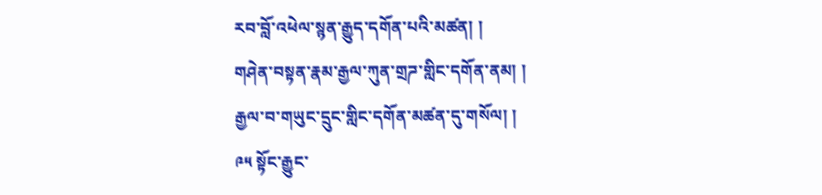རབ་བློ་འཕེལ་སྙན་རྒྱུད་དགོན་པའི་མཚན། །
གཤེན་བསྟན་རྣམ་རྒྱལ་ཀུན་གྲཌ་གླིང་དགོན་ནམ། །
རྒྱལ་བ་གཡུང་དྲུང་གླིང་དགོན་མཚན་དུ་གསོལ། །
༩༥ སྟོང་རྒྱུང་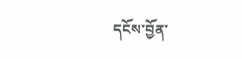དངོས་བྱོན་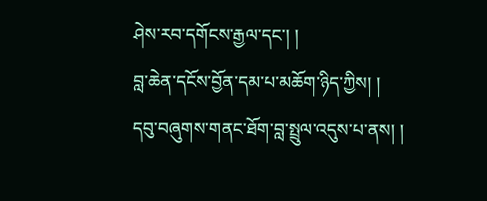ཤེས་རབ་དགོངས་རྒྱལ་དང་། །
བླ་ཆེན་དངོས་བྱོན་དམ་པ་མཆོག་ཉིད་ཀྱིས། །
དབུ་བཞུགས་གནང་ཐོག་བླ་སྤྲུལ་འདུས་པ་ནས། །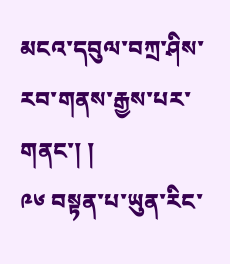མངའ་དབུལ་བཀྲ་ཤིས་རབ་གནས་རྒྱས་པར་གནང་། །
༩༦ བསྟན་པ་ཡུན་རིང་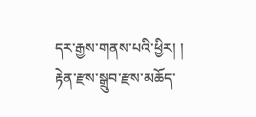དར་རྒྱས་གནས་པའི་ཕྱིར། །
རྟེན་རྫས་སྒྲུབ་རྫས་མཆོད་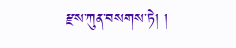རྫས་ཀུན་བསགས་ཏེ། །